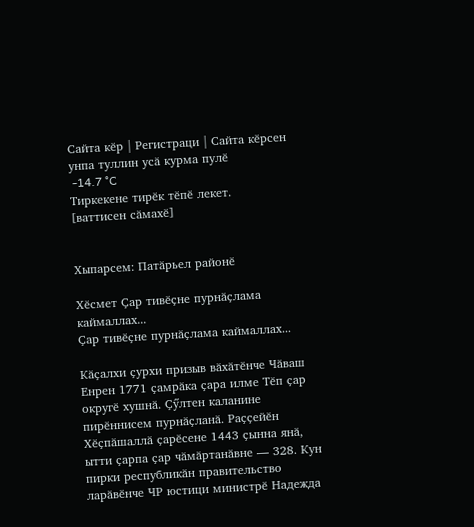Сайта кӗр | Регистраци | Сайта кӗрсен унпа туллин усӑ курма пулӗ
 -14.7 °C
Тиркекене тирӗк тӗпӗ лекет.
[ваттисен сӑмахӗ]


Хыпарсем: Патӑрьел районӗ

Хӗсмет Ҫар тивӗҫне пурнӑҫлама каймаллах...
Ҫар тивӗҫне пурнӑҫлама каймаллах...

Кӑҫалхи ҫурхи призыв вӑхӑтӗнче Чӑваш Енрен 1771 ҫамрӑка ҫара илме Тӗп ҫар округӗ хушнӑ. Ҫӳлтен каланине пирӗннисем пурнӑҫланӑ. Раҫҫейӗн Хӗҫпӑшаллӑ ҫарӗсене 1443 ҫынна янӑ, ытти ҫарпа ҫар чӑмӑртанӑвне — 328. Кун пирки республикӑн правительство ларӑвӗнче ЧР юстици министрӗ Надежда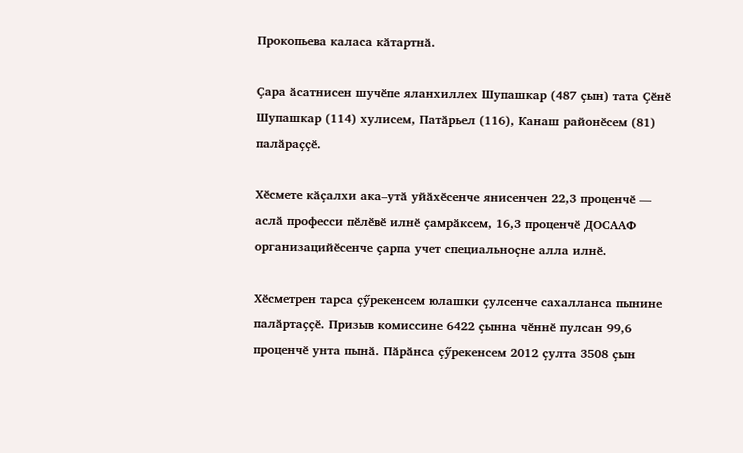Прокопьева каласа кӑтартнӑ.

Ҫара ӑсатнисен шучӗпе яланхиллех Шупашкар (487 ҫын) тата Ҫӗнӗ Шупашкар (114) хулисем, Патӑрьел (116), Канаш районӗсем (81) палӑраҫҫӗ.

Хӗсмете кӑҫалхи ака–утӑ уйӑхӗсенче янисенчен 22,3 проценчӗ — аслӑ професси пӗлӗвӗ илнӗ ҫамрӑксем, 16,3 проценчӗ ДОСААФ организацийӗсенче ҫарпа учет специальноҫне алла илнӗ.

Хӗсметрен тарса ҫӳрекенсем юлашки ҫулсенче сахалланса пынине палӑртаҫҫӗ. Призыв комиссине 6422 ҫынна чӗннӗ пулсан 99,6 проценчӗ унта пынӑ. Пӑрӑнса ҫӳрекенсем 2012 ҫулта 3508 ҫын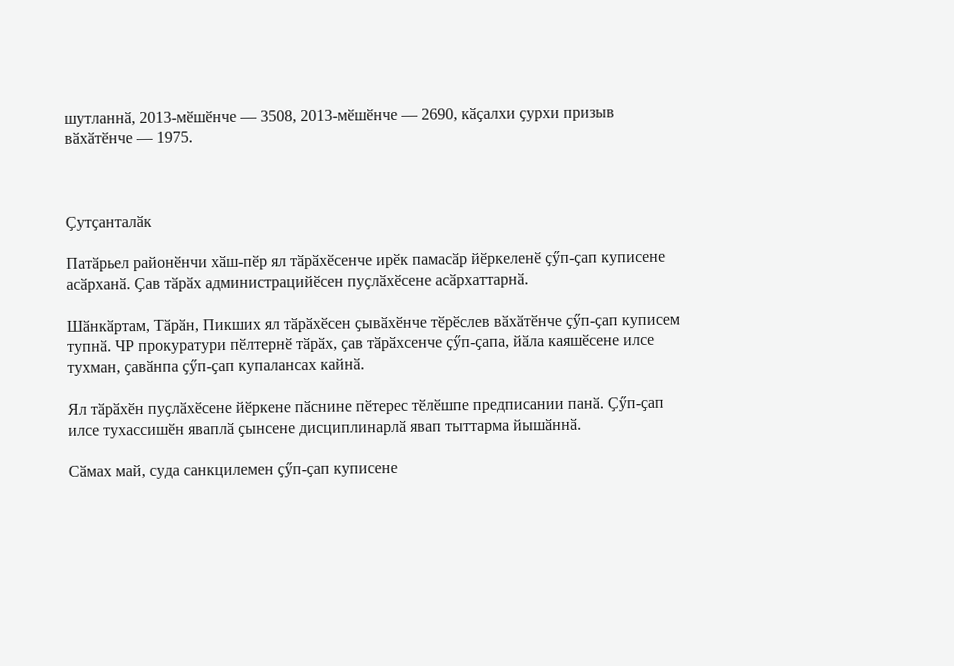шутланнӑ, 2013-мӗшӗнче — 3508, 2013-мӗшӗнче — 2690, кӑҫалхи ҫурхи призыв вӑхӑтӗнче — 1975.



Ҫутҫанталӑк

Патӑрьел районӗнчи хӑш-пӗр ял тӑрӑхӗсенче ирӗк памасӑр йӗркеленӗ ҫӳп-ҫап куписене асӑрханӑ. Ҫав тӑрӑх администрацийӗсен пуҫлӑхӗсене асӑрхаттарнӑ.

Шӑнкӑртам, Тӑрӑн, Пикших ял тӑрӑхӗсен ҫывӑхӗнче тӗрӗслев вӑхӑтӗнче ҫӳп-ҫап куписем тупнӑ. ЧР прокуратури пӗлтернӗ тӑрӑх, ҫав тӑрӑхсенче ҫӳп-ҫапа, йӑла каяшӗсене илсе тухман, ҫавӑнпа ҫӳп-ҫап купалансах кайнӑ.

Ял тӑрӑхӗн пуҫлӑхӗсене йӗркене пӑснине пӗтерес тӗлӗшпе предписании панӑ. Ҫӳп-ҫап илсе тухассишӗн яваплӑ ҫынсене дисциплинарлӑ явап тыттарма йышӑннӑ.

Сӑмах май, суда санкцилемен ҫӳп-ҫап куписене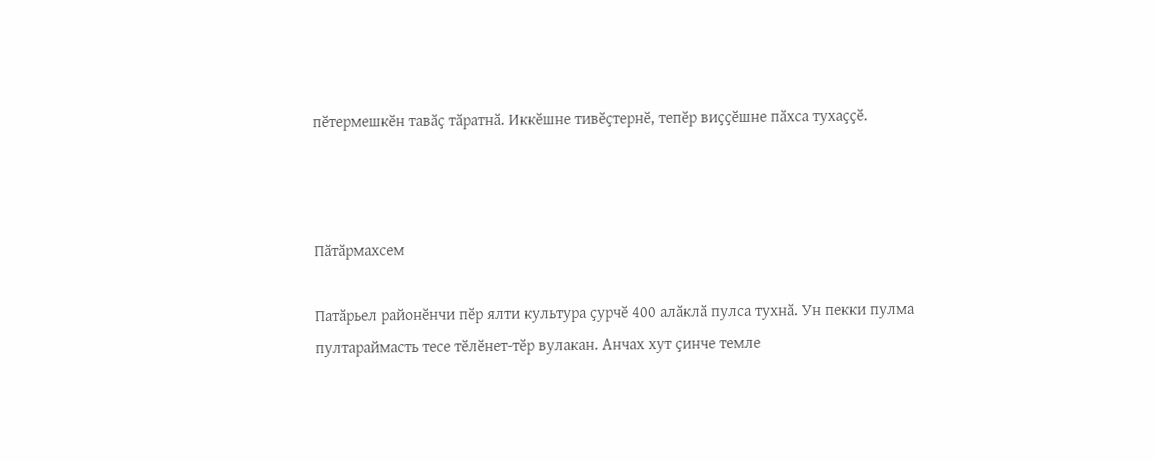пӗтермешкӗн тавӑҫ тӑратнӑ. Иккӗшне тивӗҫтернӗ, тепӗр виҫҫӗшне пӑхса тухаҫҫӗ.



Пӑтӑрмахсем

Патӑрьел районӗнчи пӗр ялти культура ҫурчӗ 400 алӑклӑ пулса тухнӑ. Ун пекки пулма пултараймасть тесе тӗлӗнет-тӗр вулакан. Анчах хут ҫинче темле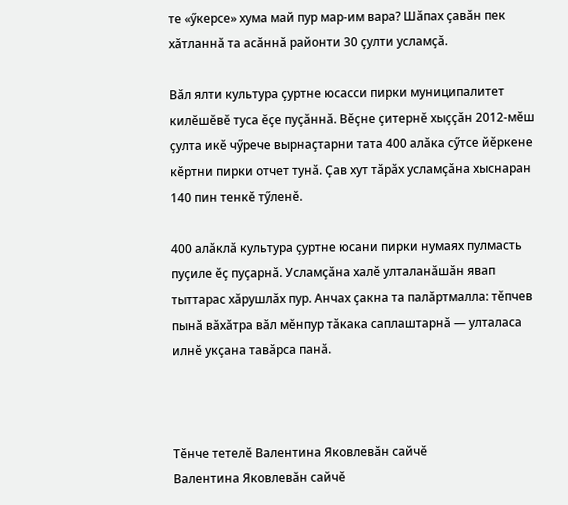те «ӳкерсе» хума май пур мар-им вара? Шӑпах ҫавӑн пек хӑтланнӑ та асӑннӑ районти 30 ҫулти усламҫӑ.

Вӑл ялти культура ҫуртне юсасси пирки муниципалитет килӗшӗвӗ туса ӗҫе пуҫӑннӑ. Вӗҫне ҫитернӗ хыҫҫӑн 2012-мӗш ҫулта икӗ чӳрече вырнаҫтарни тата 400 алӑка сӳтсе йӗркене кӗртни пирки отчет тунӑ. Ҫав хут тӑрӑх усламҫӑна хыснаран 140 пин тенкӗ тӳленӗ.

400 алӑклӑ культура ҫуртне юсани пирки нумаях пулмасть пуҫиле ӗҫ пуҫарнӑ. Усламҫӑна халӗ улталанӑшӑн явап тыттарас хӑрушлӑх пур. Анчах ҫакна та палӑртмалла: тӗпчев пынӑ вӑхӑтра вӑл мӗнпур тӑкака саплаштарнӑ — улталаса илнӗ укҫана тавӑрса панӑ.



Тӗнче тетелӗ Валентина Яковлевӑн сайчӗ
Валентина Яковлевӑн сайчӗ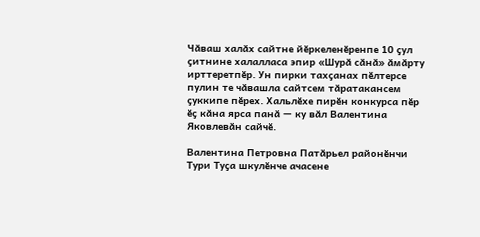Чӑваш халӑх сайтне йӗркеленӗренпе 10 ҫул ҫитнине халалласа эпир «Шурӑ сӑнӑ» ӑмӑрту ирттеретпӗр. Ун пирки тахҫанах пӗлтерсе пулин те чӑвашла сайтсем тӑратакансем ҫуккипе пӗрех. Хальлӗхе пирӗн конкурса пӗр ӗҫ кӑна ярса панӑ — ку вӑл Валентина Яковлевӑн сайчӗ.

Валентина Петровна Патӑрьел районӗнчи Тури Туҫа шкулӗнче ачасене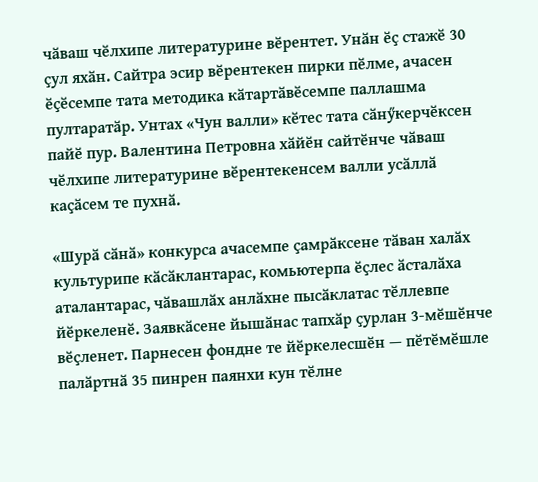чӑваш чӗлхипе литературине вӗрентет. Унӑн ӗҫ стажӗ 30 ҫул яхӑн. Сайтра эсир вӗрентекен пирки пӗлме, ачасен ӗҫӗсемпе тата методика кӑтартӑвӗсемпе паллашма пултаратӑр. Унтах «Чун валли» кӗтес тата сӑнӳкерчӗксен пайӗ пур. Валентина Петровна хӑйӗн сайтӗнче чӑваш чӗлхипе литературине вӗрентекенсем валли усӑллӑ каҫӑсем те пухнӑ.

«Шурӑ сӑнӑ» конкурса ачасемпе ҫамрӑксене тӑван халӑх культурипе кӑсӑклантарас, комьютерпа ӗҫлес ӑсталӑха аталантарас, чӑвашлӑх анлӑхне пысӑклатас тӗллевпе йӗркеленӗ. Заявкӑсене йышӑнас тапхӑр ҫурлан 3-мӗшӗнче вӗҫленет. Парнесен фондне те йӗркелесшӗн — пӗтӗмӗшле палӑртнӑ 35 пинрен паянхи кун тӗлне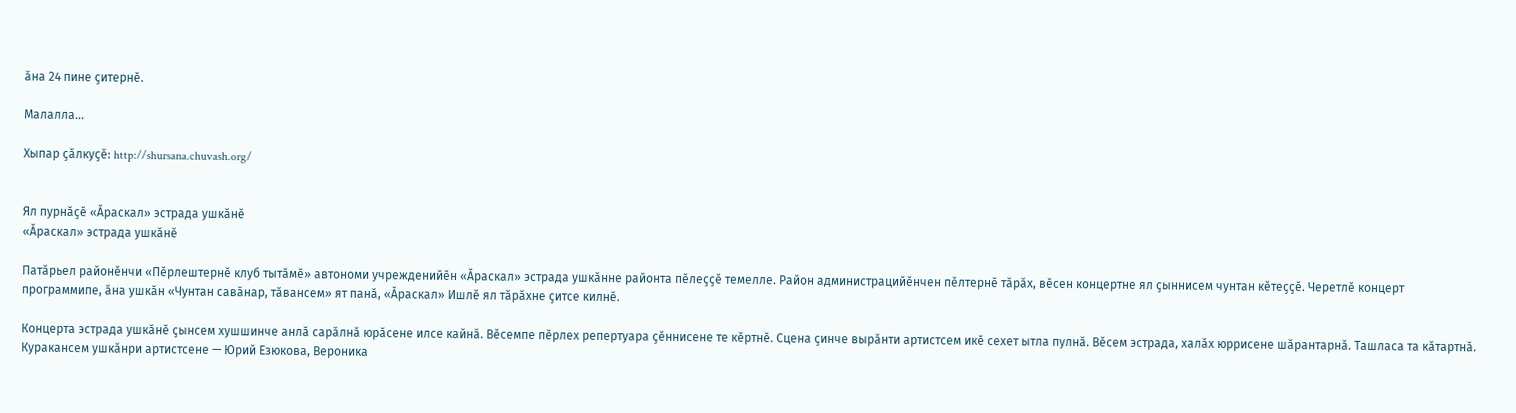ӑна 24 пине ҫитернӗ.

Малалла...

Хыпар ҫӑлкуҫӗ: http://shursana.chuvash.org/


Ял пурнӑҫӗ «Ӑраскал» эстрада ушкӑнӗ
«Ӑраскал» эстрада ушкӑнӗ

Патӑрьел районӗнчи «Пӗрлештернӗ клуб тытӑмӗ» автономи учрежденийӗн «Ӑраскал» эстрада ушкӑнне районта пӗлеҫҫӗ темелле. Район администрацийӗнчен пӗлтернӗ тӑрӑх, вӗсен концертне ял ҫыннисем чунтан кӗтеҫҫӗ. Черетлӗ концерт программипе, ӑна ушкӑн «Чунтан савӑнар, тӑвансем» ят панӑ, «Ӑраскал» Ишлӗ ял тӑрӑхне ҫитсе килнӗ.

Концерта эстрада ушкӑнӗ ҫынсем хушшинче анлӑ сарӑлнӑ юрӑсене илсе кайнӑ. Вӗсемпе пӗрлех репертуара ҫӗннисене те кӗртнӗ. Сцена ҫинче вырӑнти артистсем икӗ сехет ытла пулнӑ. Вӗсем эстрада, халӑх юррисене шӑрантарнӑ. Ташласа та кӑтартнӑ. Куракансем ушкӑнри артистсене — Юрий Езюкова, Вероника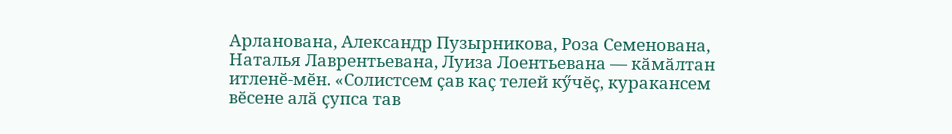Арланована, Александр Пузырникова, Роза Семенована, Наталья Лаврентьевана, Луиза Лоентьевана — кӑмӑлтан итленӗ-мӗн. «Солистсем ҫав каҫ телей кӳчӗҫ, куракансем вӗсене алӑ ҫупса тав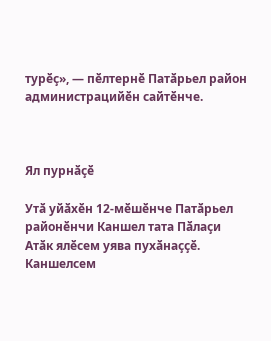турӗҫ», — пӗлтернӗ Патӑрьел район администрацийӗн сайтӗнче.



Ял пурнӑҫӗ

Утӑ уйӑхӗн 12-мӗшӗнче Патӑрьел районӗнчи Каншел тата Пӑлаҫи Атӑк ялӗсем уява пухӑнаҫҫӗ. Каншелсем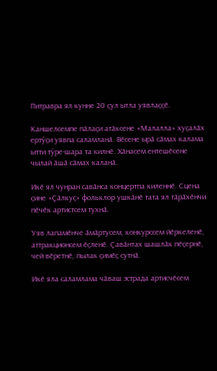Питравра ял кунне 20 ҫул ытла уявлаҫҫӗ.

Каншелсемпе пӑлаҫи атӑксене «Малалла» хуҫалӑх ертӳҫи уявпа саламланӑ. Вӗсене ырӑ сӑмах калама ытти тӳре-шара та килнӗ. Хӑнасем ентешӗсене чылай ӑшӑ сӑмах каланӑ.

Икӗ ял чунран савӑнса концертпа киленнӗ. Сцена ҫине «Ҫӑлкуҫ» фольклор ушкӑнӗ тата ял тӑрӑхӗнчи пӗчӗк артистсем тухнӑ.

Уяв лапамӗнче ӑмӑртусем, конкурссем йӗркеленӗ, аттракционсем ӗҫленӗ. Ҫавӑнтах шашлӑк пӗҫернӗ, чей вӗретнӗ, пылак ҫимӗҫ сутнӑ.

Икӗ яла саламлама чӑваш эстрада артисчӗсем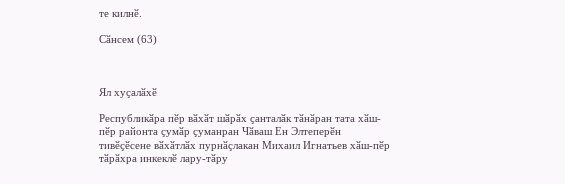те килнӗ.

Сӑнсем (63)



Ял хуҫалӑхӗ

Республикӑра пӗр вӑхӑт шӑрӑх ҫанталӑк тӑнӑран тата хӑш-пӗр районта ҫумӑр ҫуманран Чӑваш Ен Элтеперӗн тивӗҫӗсене вӑхӑтлӑх пурнӑҫлакан Михаил Игнатьев хӑш-пӗр тӑрӑхра инкеклӗ лару-тӑру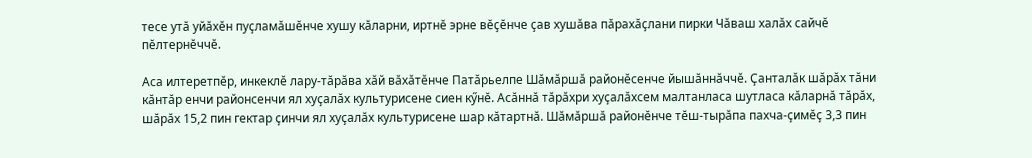тесе утӑ уйӑхӗн пуҫламӑшӗнче хушу кӑларни, иртнӗ эрне вӗҫӗнче ҫав хушӑва пӑрахӑҫлани пирки Чӑваш халӑх сайчӗ пӗлтернӗччӗ.

Аса илтеретпӗр, инкеклӗ лару-тӑрӑва хӑй вӑхӑтӗнче Патӑрьелпе Шӑмӑршӑ районӗсенче йышӑннӑччӗ. Ҫанталӑк шӑрӑх тӑни кӑнтӑр енчи районсенчи ял хуҫалӑх культурисене сиен кӳнӗ. Асӑннӑ тӑрӑхри хуҫалӑхсем малтанласа шутласа кӑларнӑ тӑрӑх, шӑрӑх 15,2 пин гектар ҫинчи ял хуҫалӑх культурисене шар кӑтартнӑ. Шӑмӑршӑ районӗнче тӗш-тырӑпа пахча-ҫимӗҫ 3,3 пин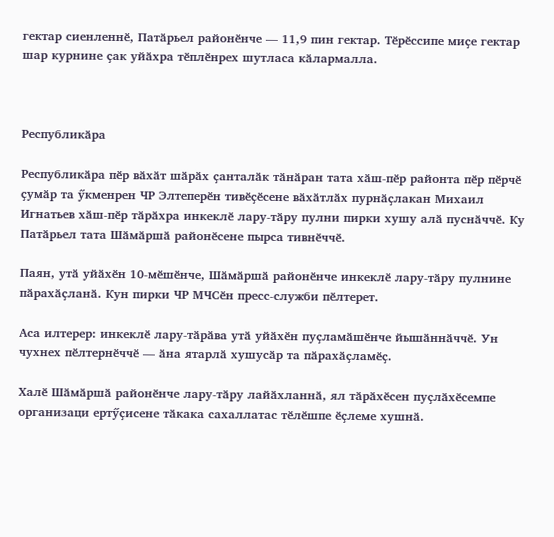гектар сиенленнӗ, Патӑрьел районӗнче — 11,9 пин гектар. Тӗрӗссипе миҫе гектар шар курнине ҫак уйӑхра тӗплӗнрех шутласа кӑлармалла.



Республикӑра

Республикӑра пӗр вӑхӑт шӑрӑх ҫанталӑк тӑнӑран тата хӑш-пӗр районта пӗр пӗрчӗ ҫумӑр та ӳкменрен ЧР Элтеперӗн тивӗҫӗсене вӑхӑтлӑх пурнӑҫлакан Михаил Игнатьев хӑш-пӗр тӑрӑхра инкеклӗ лару-тӑру пулни пирки хушу алӑ пуснӑччӗ. Ку Патӑрьел тата Шӑмӑршӑ районӗсене пырса тивнӗччӗ.

Паян, утӑ уйӑхӗн 10-мӗшӗнче, Шӑмӑршӑ районӗнче инкеклӗ лару-тӑру пулнине пӑрахӑҫланӑ. Кун пирки ЧР МЧСӗн пресс-служби пӗлтерет.

Аса илтерер: инкеклӗ лару-тӑрӑва утӑ уйӑхӗн пуҫламӑшӗнче йышӑннӑччӗ. Ун чухнех пӗлтернӗччӗ — ӑна ятарлӑ хушусӑр та пӑрахӑҫламӗҫ.

Халӗ Шӑмӑршӑ районӗнче лару-тӑру лайӑхланнӑ, ял тӑрӑхӗсен пуҫлӑхӗсемпе организаци ертӳҫисене тӑкака сахаллатас тӗлӗшпе ӗҫлеме хушнӑ.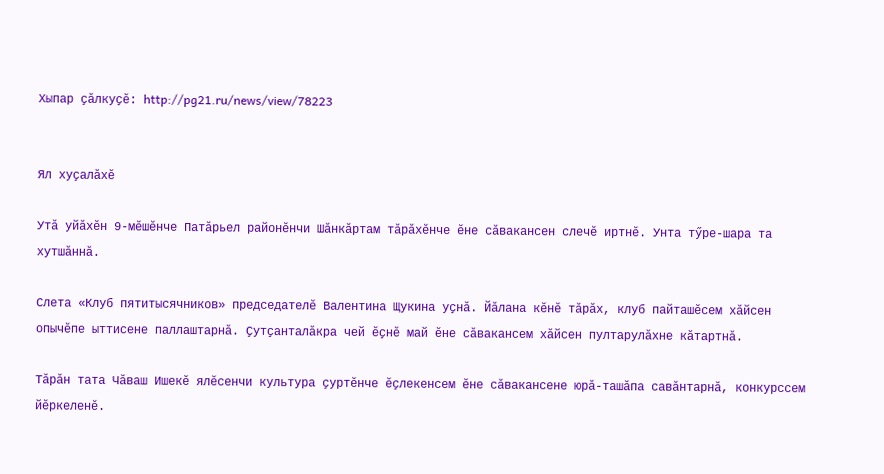Хыпар ҫӑлкуҫӗ: http://pg21.ru/news/view/78223


Ял хуҫалӑхӗ

Утӑ уйӑхӗн 9-мӗшӗнче Патӑрьел районӗнчи Шӑнкӑртам тӑрӑхӗнче ӗне сӑвакансен слечӗ иртнӗ. Унта тӳре-шара та хутшӑннӑ.

Слета «Клуб пятитысячников» председателӗ Валентина Щукина уҫнӑ. Йӑлана кӗнӗ тӑрӑх, клуб пайташӗсем хӑйсен опычӗпе ыттисене паллаштарнӑ. Ҫутҫанталӑкра чей ӗҫнӗ май ӗне сӑвакансем хӑйсен пултарулӑхне кӑтартнӑ.

Тӑрӑн тата Чӑваш Ишекӗ ялӗсенчи культура ҫуртӗнче ӗҫлекенсем ӗне сӑвакансене юрӑ-ташӑпа савӑнтарнӑ, конкурссем йӗркеленӗ.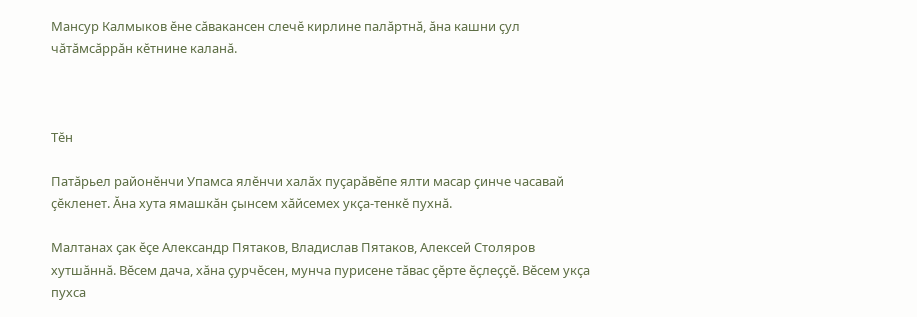Мансур Калмыков ӗне сӑвакансен слечӗ кирлине палӑртнӑ, ӑна кашни ҫул чӑтӑмсӑррӑн кӗтнине каланӑ.



Тӗн

Патӑрьел районӗнчи Упамса ялӗнчи халӑх пуҫарӑвӗпе ялти масар ҫинче часавай ҫӗкленет. Ӑна хута ямашкӑн ҫынсем хӑйсемех укҫа-тенкӗ пухнӑ.

Малтанах ҫак ӗҫе Александр Пятаков, Владислав Пятаков, Алексей Столяров хутшӑннӑ. Вӗсем дача, хӑна ҫурчӗсен, мунча пурисене тӑвас ҫӗрте ӗҫлеҫҫӗ. Вӗсем укҫа пухса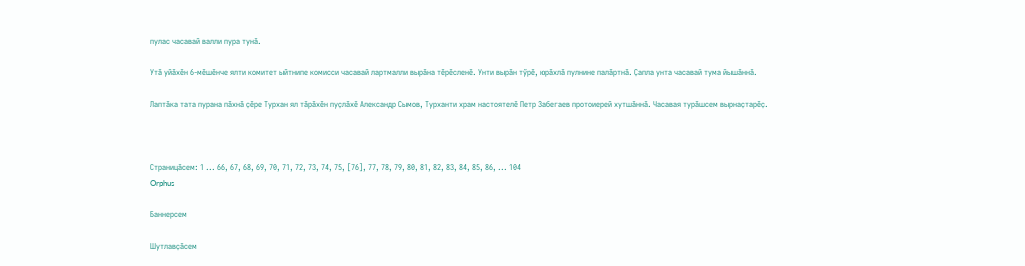пулас часавай валли пура тунӑ.

Утӑ уйӑхӗн 6-мӗшӗнче ялти комитет ыйтнипе комисси часавай лартмалли вырӑна тӗрӗсленӗ. Унти вырӑн тӳрӗ, юрӑхлӑ пулнине палӑртнӑ. Ҫапла унта часавай тума йышӑннӑ.

Лаптӑка тата пурана пӑхнӑ ҫӗре Турхан ял тӑрӑхӗн пуҫлӑхӗ Александр Сымов, Турханти храм настоятелӗ Петр Забегаев протоиерей хутшӑннӑ. Часавая турӑшсем вырнаҫтарӗҫ.



Страницӑсем: 1 ... 66, 67, 68, 69, 70, 71, 72, 73, 74, 75, [76], 77, 78, 79, 80, 81, 82, 83, 84, 85, 86, ... 104
Orphus

Баннерсем

Шутлавҫӑсем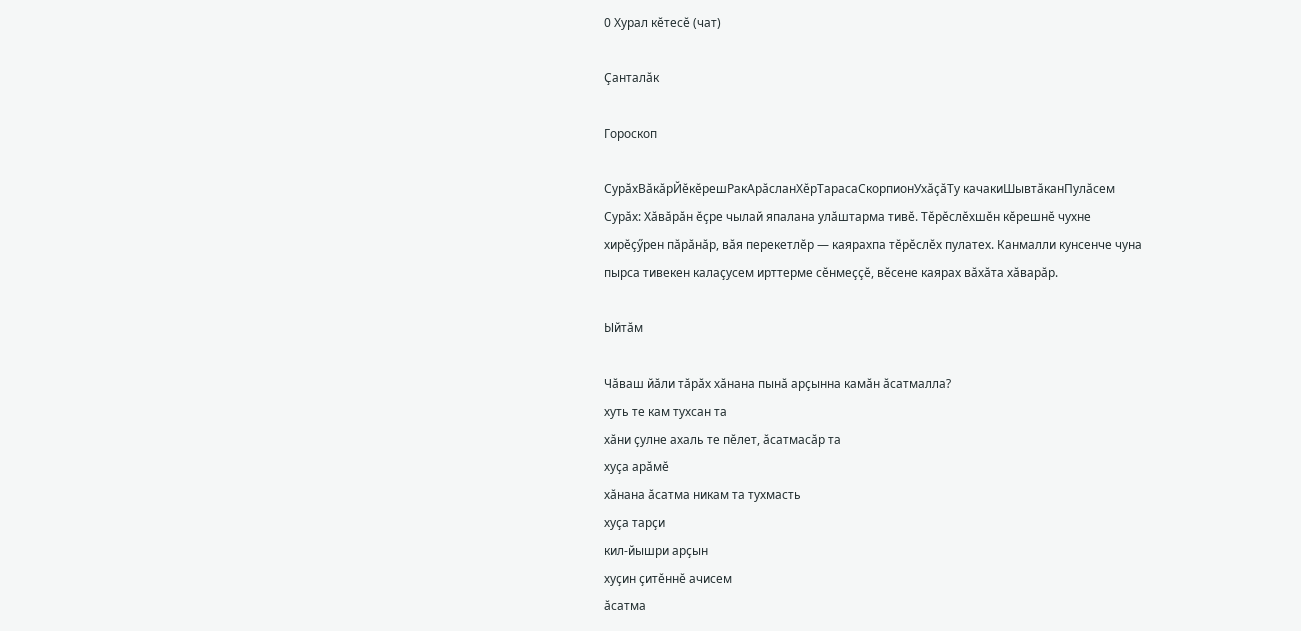0 Хурал кӗтесӗ (чат)

Ҫанталӑк

Гороскоп

СурӑхВӑкӑрЙӗкӗрешРакАрӑсланХӗрТарасаСкорпионУхӑҫӑТу качакиШывтӑканПулӑсем
Сурӑх: Хӑвӑрӑн ӗҫре чылай япалана улӑштарма тивӗ. Тӗрӗслӗхшӗн кӗрешнӗ чухне хирӗҫӳрен пӑрӑнӑр, вӑя перекетлӗр — каярахпа тӗрӗслӗх пулатех. Канмалли кунсенче чуна пырса тивекен калаҫусем ирттерме сӗнмеҫҫӗ, вӗсене каярах вӑхӑта хӑварӑр.

Ыйтӑм

Чӑваш йӑли тӑрӑх хӑнана пынӑ арҫынна камӑн ӑсатмалла?
хуть те кам тухсан та
хӑни ҫулне ахаль те пӗлет, ӑсатмасӑр та
хуҫа арӑмӗ
хӑнана ӑсатма никам та тухмасть
хуҫа тарҫи
кил-йышри арҫын
хуҫин ҫитӗннӗ ачисем
ӑсатма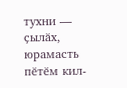тухни — ҫылӑх, юрамасть
пӗтӗм кил-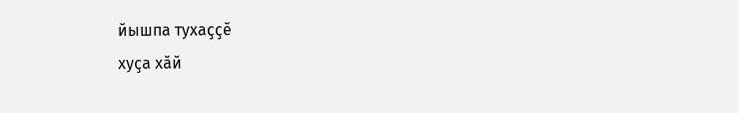йышпа тухаҫҫӗ
хуҫа хӑй